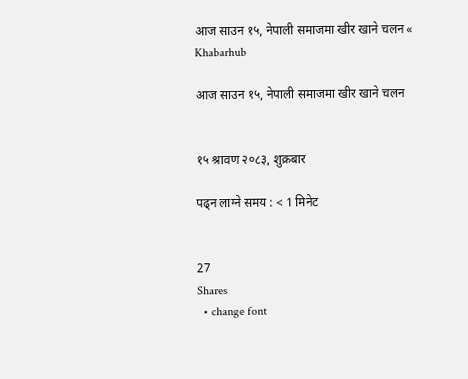आज साउन १५, नेपाली समाजमा खीर खाने चलन « Khabarhub

आज साउन १५, नेपाली समाजमा खीर खाने चलन


१५ श्रावण २०८३, शुक्रबार

पढ्न लाग्ने समय : < 1 मिनेट


27
Shares
  • change font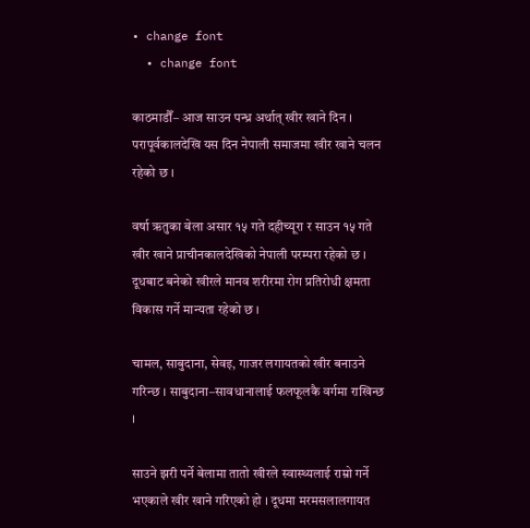• change font
  • change font

काठमाडौँ– आज साउन पन्ध्र अर्थात् खीर खाने दिन । परापूर्वकालदेखि यस दिन नेपाली समाजमा खीर खाने चलन रहेको छ ।

वर्षा ऋतुका बेला असार १५ गते दहीच्यूरा र साउन १५ गते खीर खाने प्राचीनकालदेखिको नेपाली परम्परा रहेको छ । दूधबाट बनेको खीरले मानव शरीरमा रोग प्रतिरोधी क्षमता विकास गर्ने मान्यता रहेको छ ।

चामल, साबुदाना, सेवइ, गाजर लगायतको खीर बनाउने गरिन्छ । साबुदाना–सावधानालाई फलफूलकै वर्गमा राखिन्छ ।

साउने झरी पर्ने बेलामा तातो खीरले स्वास्थ्यलाई राम्रो गर्ने भएकाले खीर खाने गरिएको हो । दूधमा मरमसलालगायत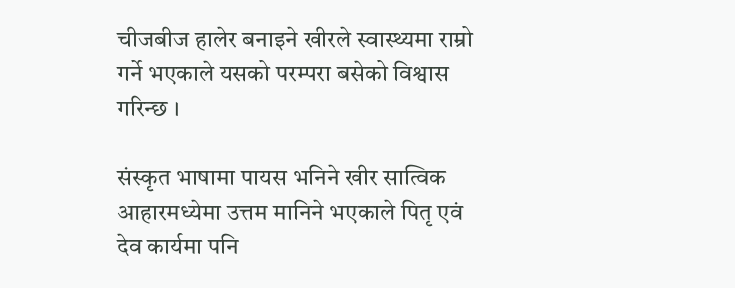चीजबीज हालेर बनाइने खीरले स्वास्थ्यमा राम्रो गर्ने भएकाले यसको परम्परा बसेको विश्वास गरिन्छ ।

संस्कृत भाषामा पायस भनिने खीर सात्विक आहारमध्येमा उत्तम मानिने भएकाले पितृ एवं देव कार्यमा पनि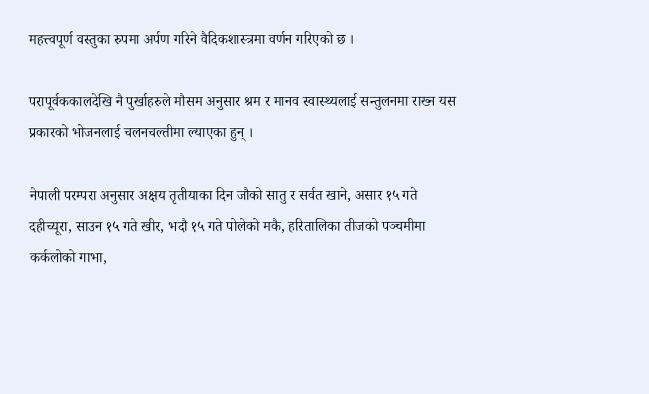महत्त्वपूर्ण वस्तुका रुपमा अर्पण गरिने वैदिकशास्त्रमा वर्णन गरिएको छ ।

परापूर्वककालदेखि नै पुर्खाहरुले मौसम अनुसार श्रम र मानव स्वास्थ्यलाई सन्तुलनमा राख्न यस प्रकारको भोजनलाई चलनचल्तीमा ल्याएका हुन् ।

नेपाली परम्परा अनुसार अक्षय तृतीयाका दिन जौको सातु र सर्वत खाने, असार १५ गते दहीच्यूरा, साउन १५ गते खीर, भदौ १५ गते पोलेको मकै, हरितालिका तीजको पञ्चमीमा कर्कलोको गाभा,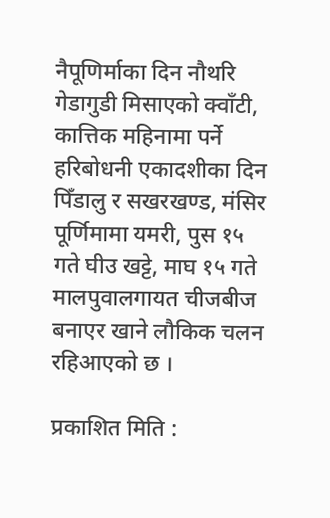नैपूणिर्माका दिन नौथरि गेडागुडी मिसाएको क्वाँटी, कात्तिक महिनामा पर्ने हरिबोधनी एकादशीका दिन पिँडालु र सखरखण्ड, मंसिर पूर्णिमामा यमरी, पुस १५ गते घीउ खट्टे, माघ १५ गते मालपुवालगायत चीजबीज बनाएर खाने लौकिक चलन रहिआएको छ ।

प्रकाशित मिति :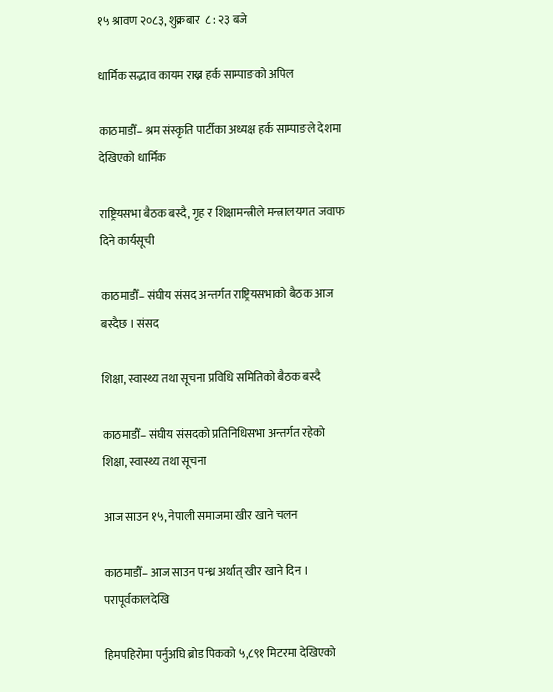१५ श्रावण २०८३, शुक्रबार  ८ : २३ बजे

धार्मिक सद्भाव कायम राख्न हर्क साम्पाङको अपिल

काठमाडौँ– श्रम संस्कृति पार्टीका अध्यक्ष हर्क साम्पाङले देशमा देखिएको धार्मिक

राष्ट्रियसभा बैठक बस्दै, गृह र शिक्षामन्त्रीले मन्त्रालयगत जवाफ दिने कार्यसूची

काठमाडौँ– संघीय संसद अन्तर्गत राष्ट्रियसभाको बैठक आज बस्दैछ । संसद

शिक्षा, स्वास्थ्य तथा सूचना प्रविधि समितिको बैठक बस्दै

काठमाडौँ– संघीय संसदको प्रतिनिधिसभा अन्तर्गत रहेको शिक्षा, स्वास्थ्य तथा सूचना

आज साउन १५, नेपाली समाजमा खीर खाने चलन

काठमाडौँ– आज साउन पन्ध्र अर्थात् खीर खाने दिन । परापूर्वकालदेखि

हिमपहिरोमा पर्नुअघि ब्रोड पिकको ५,८९१ मिटरमा देखिएको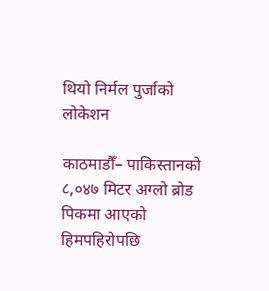थियो निर्मल पुर्जाको लोकेशन

काठमाडौँ– पाकिस्तानको ८,०४७ मिटर अग्लो ब्रोड पिकमा आएको हिमपहिरोपछि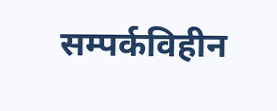सम्पर्कविहीन